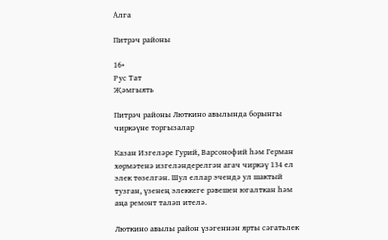Алга

Питрәч районы

16+
Рус Тат
Җәмгыять

Питрәч районы Люткино авылында борынгы чиркәүне торгызалар

Казан Изгеләре Гурий, Варсонофий һәм Герман хөрмәтенә изгеләндерелгән агач чиркәү 134 ел элек төзелгән. Шул еллар эчендә ул шактый тузган, үзенең элеккеге рәвешен югалткан һәм аңа ремонт таләп ителә.

Люткино авылы район үзәгеннән ярты сәгатьлек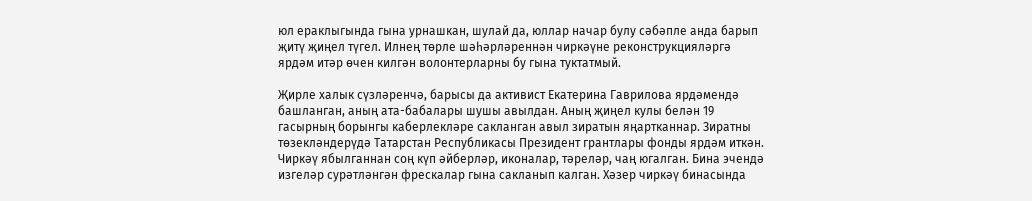юл ераклыгында гына урнашкан, шулай да, юллар начар булу сәбәпле анда барып җитү җиңел түгел. Илнең төрле шәһәрләреннән чиркәүне реконструкцияләргә ярдәм итәр өчен килгән волонтерларны бу гына туктатмый.

Җирле халык сүзләренчә, барысы да активист Екатерина Гаврилова ярдәмендә башланган, аның ата-бабалары шушы авылдан. Аның җиңел кулы белән 19 гасырның борынгы каберлекләре сакланган авыл зиратын яңартканнар. Зиратны төзекләндерүдә Татарстан Республикасы Президент грантлары фонды ярдәм иткән. Чиркәү ябылганнан соң күп әйберләр, иконалар, тәреләр, чаң югалган. Бина эчендә изгеләр сурәтләнгән фрескалар гына сакланып калган. Хәзер чиркәү бинасында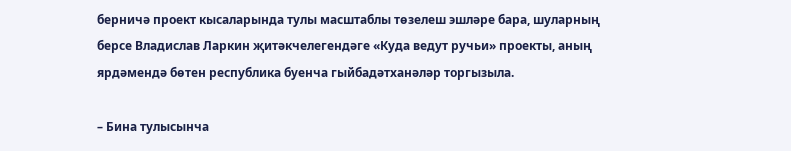берничә проект кысаларында тулы масштаблы төзелеш эшләре бара, шуларның берсе Владислав Ларкин җитәкчелегендәге «Куда ведут ручьи» проекты, аның ярдәмендә бөтен республика буенча гыйбадәтханәләр торгызыла.

– Бина тулысынча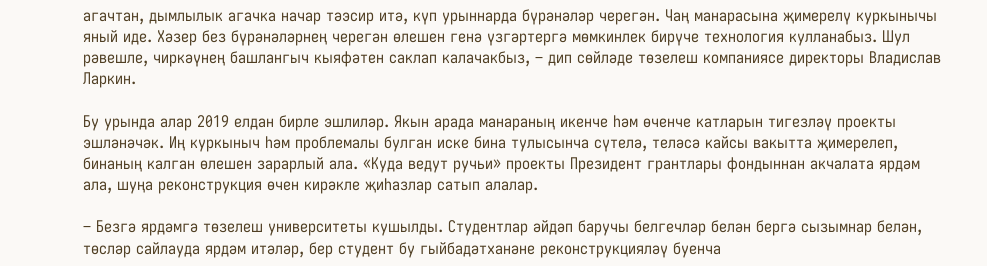агачтан, дымлылык агачка начар тәэсир итә, күп урыннарда бүрәнәләр черегән. Чаң манарасына җимерелү куркынычы яный иде. Хәзер без бүрәнәләрнең черегән өлешен генә үзгәртергә мөмкинлек бирүче технология кулланабыз. Шул рәвешле, чиркәүнең башлангыч кыяфәтен саклап калачакбыз, – дип сөйләде төзелеш компаниясе директоры Владислав Ларкин.

Бу урында алар 2019 елдан бирле эшлиләр. Якын арада манараның икенче һәм өченче катларын тигезләү проекты эшләнәчәк. Иң куркыныч һәм проблемалы булган иске бина тулысынча сүтелә, теләсә кайсы вакытта җимерелеп, бинаның калган өлешен зарарлый ала. «Куда ведут ручьи» проекты Президент грантлары фондыннан акчалата ярдәм ала, шуңа реконструкция өчен кирәкле җиһазлар сатып алалар.

– Безгә ярдәмгә төзелеш университеты кушылды. Студентлар әйдәп баручы белгечләр белән бергә сызымнар белән, төсләр сайлауда ярдәм итәләр, бер студент бу гыйбадәтханәне реконструкцияләү буенча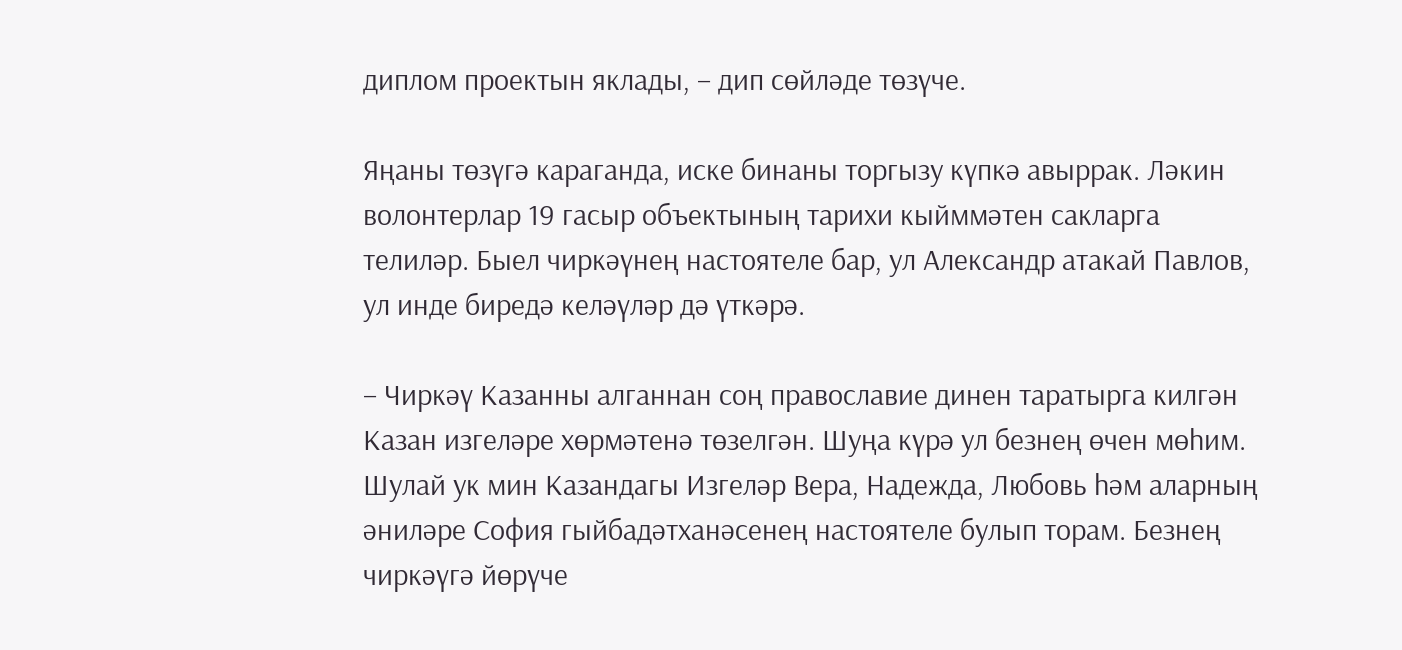диплом проектын яклады, – дип сөйләде төзүче.

Яңаны төзүгә караганда, иске бинаны торгызу күпкә авыррак. Ләкин волонтерлар 19 гасыр объектының тарихи кыйммәтен сакларга телиләр. Быел чиркәүнең настоятеле бар, ул Александр атакай Павлов, ул инде биредә келәүләр дә үткәрә.

– Чиркәү Казанны алганнан соң православие динен таратырга килгән Казан изгеләре хөрмәтенә төзелгән. Шуңа күрә ул безнең өчен мөһим. Шулай ук мин Казандагы Изгеләр Вера, Надежда, Любовь һәм аларның әниләре София гыйбадәтханәсенең настоятеле булып торам. Безнең чиркәүгә йөрүче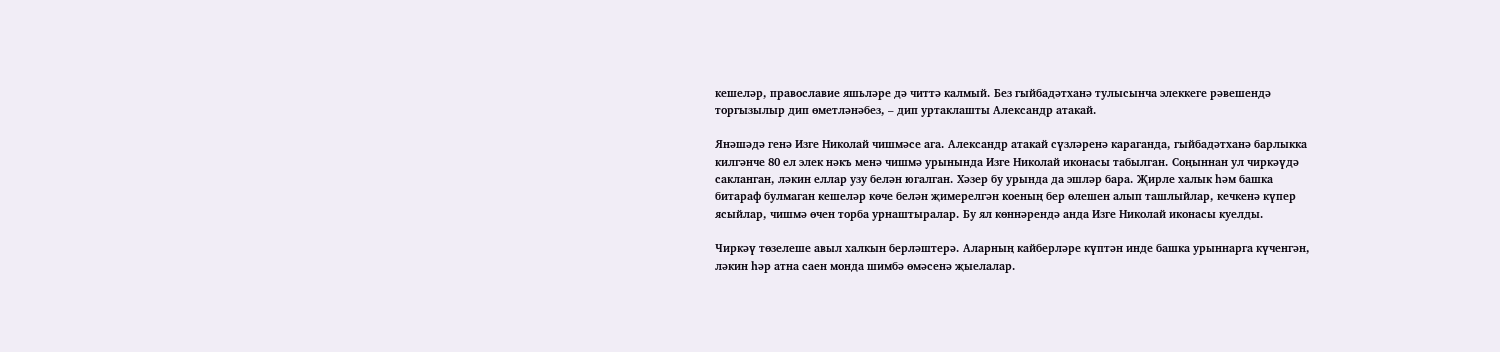кешеләр, православие яшьләре дә читтә калмый. Без гыйбадәтханә тулысынча элеккеге рәвешендә торгызылыр дип өметләнәбез, – дип уртаклашты Александр атакай.

Янәшәдә генә Изге Николай чишмәсе ага. Александр атакай сүзләренә караганда, гыйбадәтханә барлыкка килгәнче 80 ел элек нәкъ менә чишмә урынында Изге Николай иконасы табылган. Соңыннан ул чиркәүдә сакланган, ләкин еллар узу белән югалган. Хәзер бу урында да эшләр бара. Җирле халык һәм башка битараф булмаган кешеләр көче белән җимерелгән коеның бер өлешен алып ташлыйлар, кечкенә күпер ясыйлар, чишмә өчен торба урнаштыралар. Бу ял көннәрендә анда Изге Николай иконасы куелды.

Чиркәү төзелеше авыл халкын берләштерә. Аларның кайберләре күптән инде башка урыннарга күченгән, ләкин һәр атна саен монда шимбә өмәсенә җыелалар.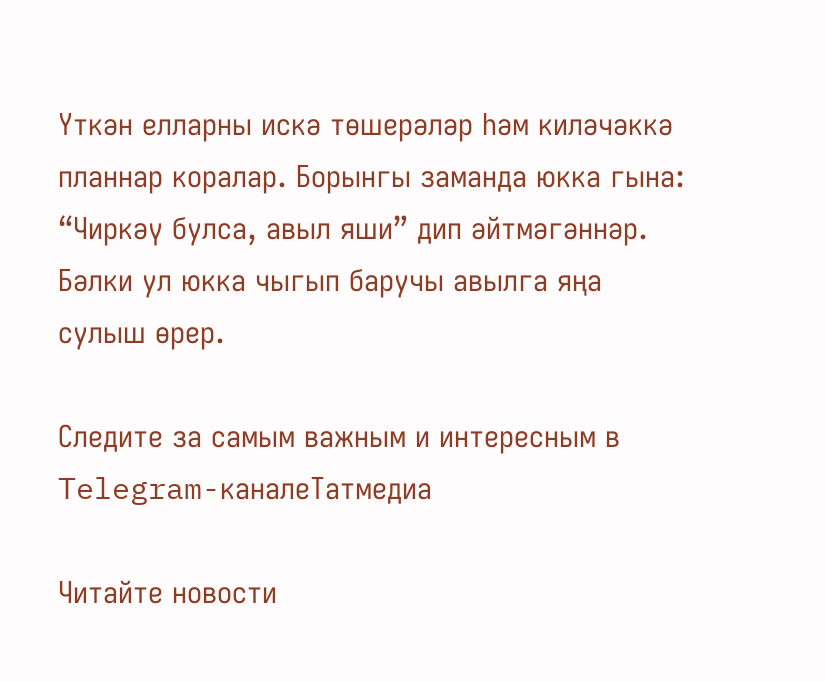Үткән елларны искә төшерәләр һәм киләчәккә планнар коралар. Борынгы заманда юкка гына: “Чиркәү булса, авыл яши” дип әйтмәгәннәр. Бәлки ул юкка чыгып баручы авылга яңа сулыш өрер.

Следите за самым важным и интересным в Telegram-каналеТатмедиа

Читайте новости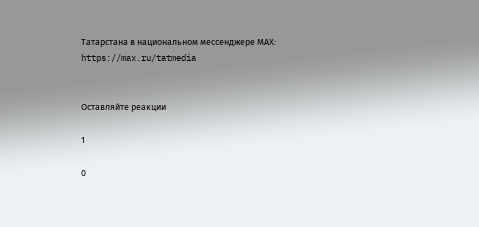Татарстана в национальном мессенджере MАХ: https://max.ru/tatmedia


Оставляйте реакции

1

0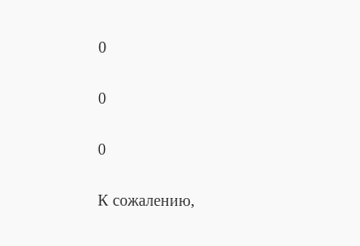0

0

0

К сожалению,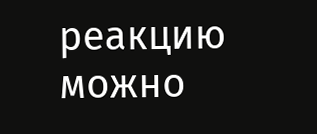реакцию можно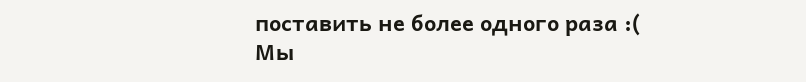поставить не более одного раза :(
Мы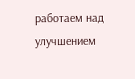работаем над улучшением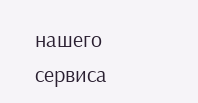нашего сервиса